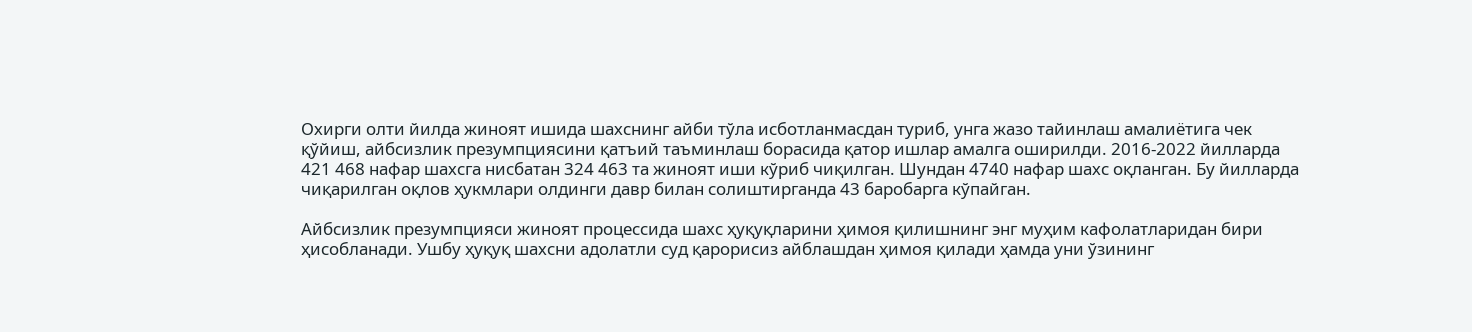Охирги олти йилда жиноят ишида шахснинг айби тўла исботланмасдан туриб, унга жазо тайинлаш амалиётига чек қўйиш, айбсизлик презумпциясини қатъий таъминлаш борасида қатор ишлар амалга оширилди. 2016-2022 йилларда 421 468 нафар шахсга нисбатан 324 463 та жиноят иши кўриб чиқилган. Шундан 4740 нафар шахс оқланган. Бу йилларда чиқарилган оқлов ҳукмлари олдинги давр билан солиштирганда 43 баробарга кўпайган.

Айбсизлик презумпцияси жиноят процессида шахс ҳуқуқларини ҳимоя қилишнинг энг муҳим кафолатларидан бири ҳисобланади. Ушбу ҳуқуқ шахсни адолатли суд қарорисиз айблашдан ҳимоя қилади ҳамда уни ўзининг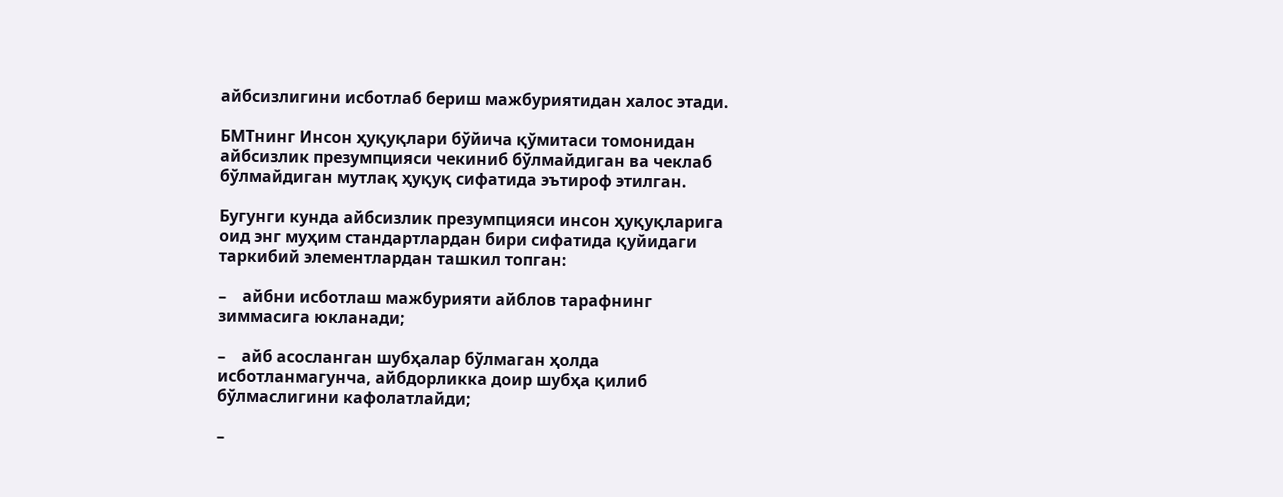айбсизлигини исботлаб бериш мажбуриятидан халос этади.

БМТнинг Инсон ҳуқуқлари бўйича қўмитаси томонидан айбсизлик презумпцияси чекиниб бўлмайдиган ва чеклаб бўлмайдиган мутлақ ҳуқуқ сифатида эътироф этилган.

Бугунги кунда айбсизлик презумпцияси инсон ҳуқуқларига оид энг муҳим стандартлардан бири сифатида қуйидаги таркибий элементлардан ташкил топган:

–    айбни исботлаш мажбурияти айблов тарафнинг зиммасига юкланади;

–    айб асосланган шубҳалар бўлмаган ҳолда исботланмагунча, айбдорликка доир шубҳа қилиб бўлмаслигини кафолатлайди;

–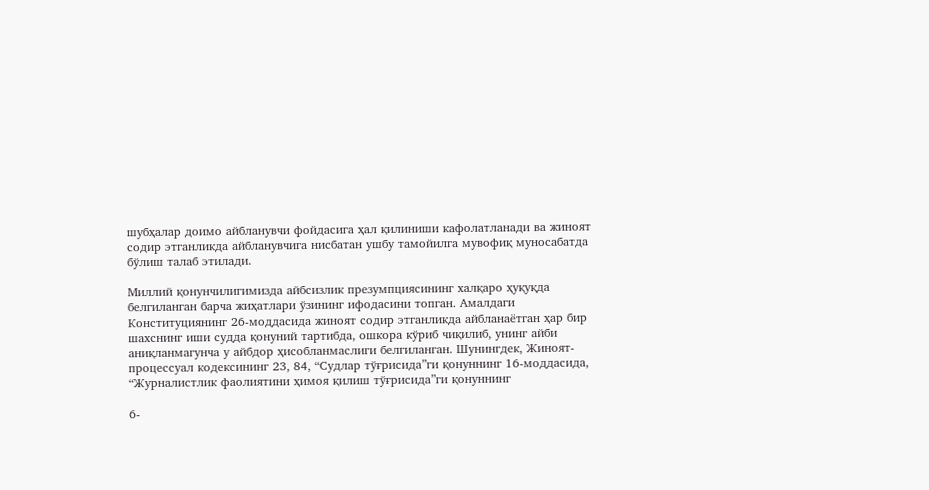шубҳалар доимо айбланувчи фойдасига ҳал қилиниши кафолатланади ва жиноят содир этганликда айбланувчига нисбатан ушбу тамойилга мувофиқ муносабатда бўлиш талаб этилади.

Миллий қонунчилигимизда айбсизлик презумпциясининг халқаро ҳуқуқда белгиланган барча жиҳатлари ўзининг ифодасини топган. Амалдаги Конституциянинг 26-моддасида жиноят содир этганликда айбланаётган ҳар бир шахснинг иши судда қонуний тартибда, ошкора кўриб чиқилиб, унинг айби аниқланмагунча у айбдор ҳисобланмаслиги белгиланган. Шунингдек, Жиноят-процессуал кодексининг 23, 84, “Судлар тўғрисида”ги қонуннинг 16-моддасида, “Журналистлик фаолиятини ҳимоя қилиш тўғрисида”ги қонуннинг

6-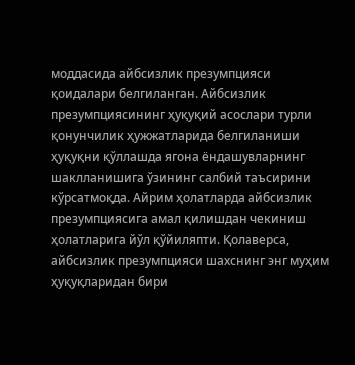моддасида айбсизлик презумпцияси қоидалари белгиланган. Айбсизлик презумпциясининг ҳуқуқий асослари турли қонунчилик ҳужжатларида белгиланиши ҳуқуқни қўллашда ягона ёндашувларнинг шаклланишига ўзининг салбий таъсирини кўрсатмоқда. Айрим ҳолатларда айбсизлик презумпциясига амал қилишдан чекиниш ҳолатларига йўл қўйиляпти. Қолаверса, айбсизлик презумпцияси шахснинг энг муҳим ҳуқуқларидан бири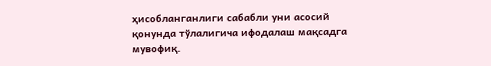ҳисобланганлиги сабабли уни асосий қонунда тўлалигича ифодалаш мақсадга мувофиқ.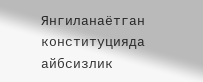Янгиланаётган конституцияда айбсизлик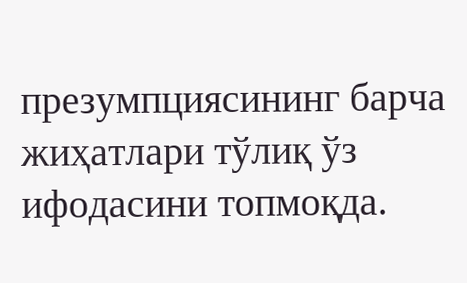презумпциясининг барча жиҳатлари тўлиқ ўз ифодасини топмоқда.